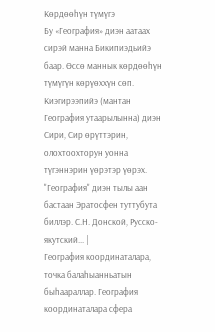Көрдөөһүн түмүгэ
Бу «География» диэн аатаах сирэй манна Бикипиэдьийэ баар. Өссө маннык көрдөөһүн түмүгүн көрүөххүн сөп.
Киэгирээпийэ (мантан География утаарылынна) диэн Сири, Сир өрүттэрин, олохтоохторун уонна түгэннэрин үөрэтэр үөрэх. "География" диэн тылы аан бастаан Эратосфен туттубута биллэр. С.Н. Донской, Русско-якутский... |
География координаталара, точка балаһыанньатын быһаараллар. География координаталара сфера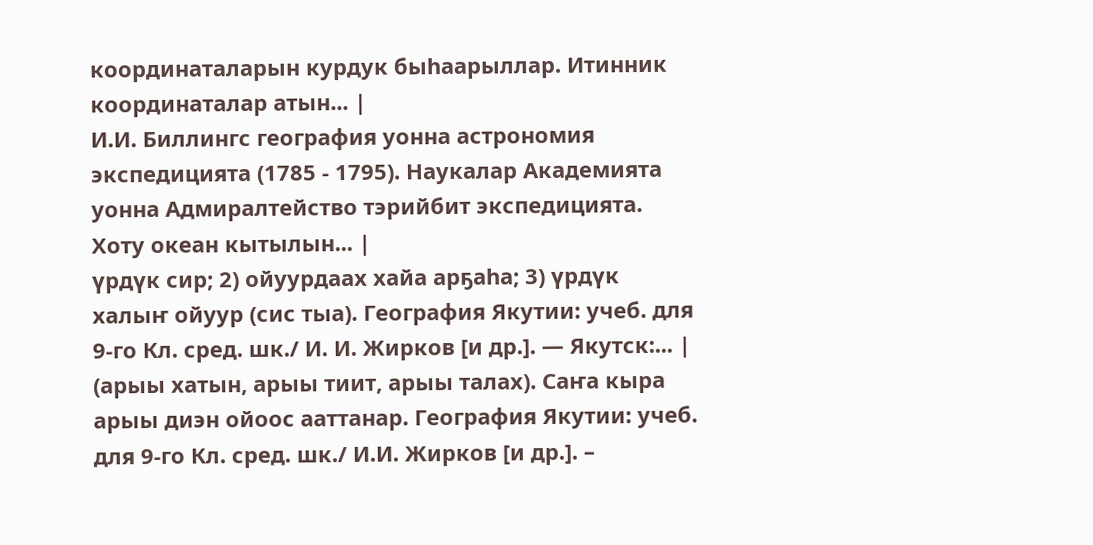координаталарын курдук быһаарыллар. Итинник координаталар атын... |
И.И. Биллингс география уонна астрономия экспедицията (1785 - 1795). Наукалар Академията уонна Адмиралтейство тэрийбит экспедицията. Хоту океан кытылын... |
үрдүк сир; 2) ойуурдаах хайа арҕаһа; 3) үрдүк халыҥ ойуур (сис тыа). География Якутии: учеб. для 9-го Кл. сред. шк./ И. И. Жирков [и др.]. — Якутск:... |
(арыы хатын, арыы тиит, арыы талах). Саҥа кыра арыы диэн ойоос ааттанар. География Якутии: учеб. для 9-го Кл. сред. шк./ И.И. Жирков [и др.]. –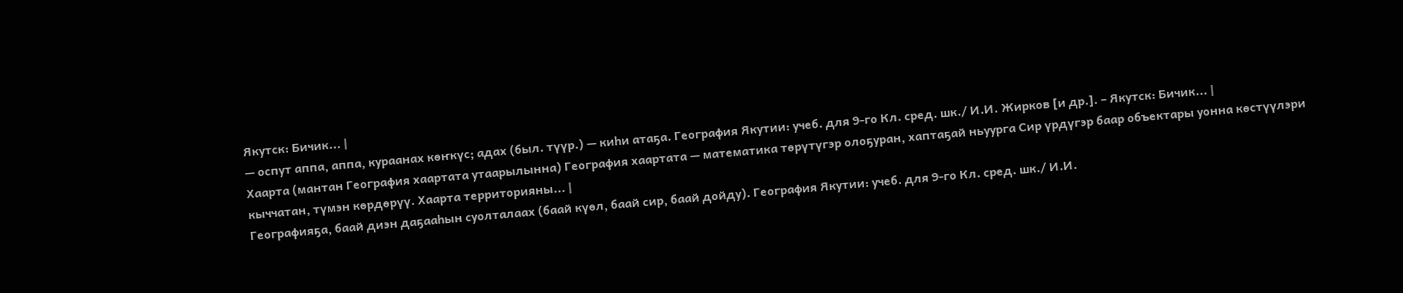Якутск: Бичик... |
— оспут аппа, аппа, кураанах көҥкүс; адах (был. түүр.) — киһи атаҕа. География Якутии: учеб. для 9-го Кл. сред. шк./ И.И. Жирков [и др.]. – Якутск: Бичик... |
Хаарта (мантан География хаартата утаарылынна) География хаартата — математика төрүтүгэр олоҕуран, хаптаҕай ньуурга Сир үрдүгэр баар объектары уонна көстүүлэри кыччатан, түмэн көрдөрүү. Хаарта территорияны... |
Географияҕа, баай диэн даҕааһын суолталаах (баай күөл, баай сир, баай дойду). География Якутии: учеб. для 9-го Кл. сред. шк./ И.И.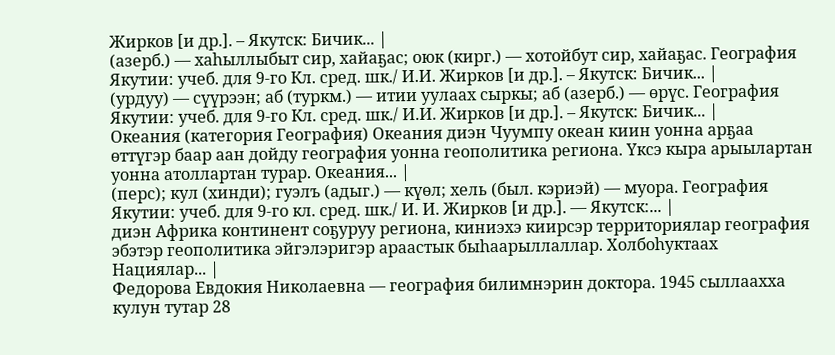Жирков [и др.]. – Якутск: Бичик... |
(азерб.) — хаһыллыбыт сир, хайаҕас; оюк (кирг.) — хотойбут сир, хайаҕас. География Якутии: учеб. для 9-го Кл. сред. шк./ И.И. Жирков [и др.]. – Якутск: Бичик... |
(урдуу) — сүүрээн; аб (туркм.) — итии уулаах сыркы; аб (азерб.) — өрүс. География Якутии: учеб. для 9-го Кл. сред. шк./ И.И. Жирков [и др.]. – Якутск: Бичик... |
Океания (категория География) Океания диэн Чуумпу океан киин уонна арҕаа өттүгэр баар аан дойду география уонна геополитика региона. Үксэ кыра арыылартан уонна атоллартан турар. Океания... |
(перс); кул (хинди); гуэлъ (адыг.) — күөл; хель (был. кэриэй) — муора. География Якутии: учеб. для 9-го кл. сред. шк./ И. И. Жирков [и др.]. — Якутск:... |
диэн Африка континент соҕуруу региона, киниэхэ киирсэр территориялар география эбэтэр геополитика эйгэлэригэр араастык быhаарыллаллар. Холбоһуктаах Нациялар... |
Федорова Евдокия Николаевна — география билимнэрин доктора. 1945 сыллаахха кулун тутар 28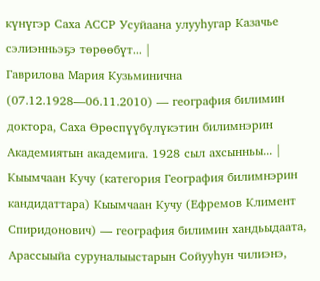күнүгэр Саха АССР Усуйаана улууһугар Казачье сэлиэнньэҕэ төрөөбүт... |
Гаврилова Мария Кузьминична (07.12.1928—06.11.2010) — география билимин доктора, Саха Өрөспүүбүлүкэтин билимнэрин Академиятын академига. 1928 сыл ахсынньы... |
Кыымчаан Кучу (категория География билимнэрин кандидаттара) Кыымчаан Кучу (Ефремов Климент Спиридонович) — география билимин хандьыдаата, Арассыыйа суруналыыстарын Сойууһун чилиэнэ,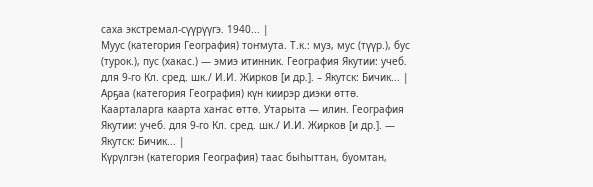саха экстремал-сүүрүүгэ. 1940... |
Муус (категория География) тоҥмута. Т.к.: муз, мус (түүр.), бус (турок.), пус (хакас.) — эмиэ итинник. География Якутии: учеб. для 9-го Кл. сред. шк./ И.И. Жирков [и др.]. – Якутск: Бичик... |
Арҕаа (категория География) күн киирэр диэки өттө. Каарталарга каарта хаҥас өттө. Утарыта — илин. География Якутии: учеб. для 9-го Кл. сред. шк./ И.И. Жирков [и др.]. — Якутск: Бичик... |
Күрүлгэн (категория География) таас быһыттан, буомтан,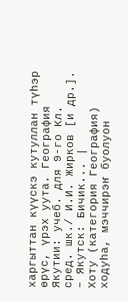харгыттан күүскэ кутуллан түһэр өрүс, үрэх уута. География Якутии: учеб. для 9-го Кл. сред. шк./ И.И. Жирков [и др.]. – Якутск: Бичик... |
Хоту (категория География) ходуһа, мэччирэҥ буолуон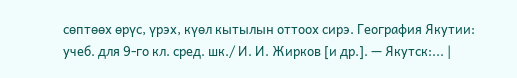сөптөөх өрүс, үрэх, күөл кытылын оттоох сирэ. География Якутии: учеб. для 9-го кл. сред. шк./ И. И. Жирков [и др.]. — Якутск:... |